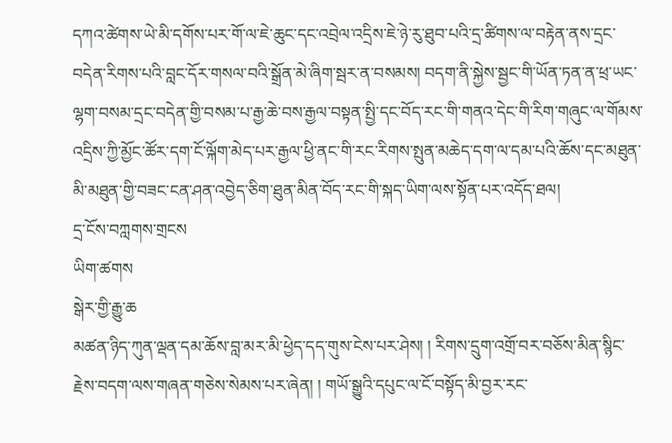དཀའ་ཚེགས་ཡེ་མི་དགོས་པར་གོ་ལ་ཇེ་ཆུང་དང་འབྲེལ་འདྲིས་ཇེ་ཉེ་རུ་ཐུབ་པའི་དྲ་ཚིགས་ལ་བརྟེན་ནས་དྲང་བདེན་རིགས་པའི་བླང་དོར་གསལ་བའི་སྒྲོན་མེ་ཞིག་སྦར་ན་བསམས། བདག་ནི་སྐྱེས་སྦྱང་གི་ཡོན་ཏན་ན་ཕྲ་ཡང་ལྷག་བསམ་དྲང་བདེན་གྱི་བསམ་པ་རྒྱ་ཆེ་བས་རྒྱལ་བསྟན་སྤྱི་དང་བོད་རང་གི་གནའ་དེང་གི་རིག་གཞུང་ལ་གོམས་འདྲིས་ཀྱི་མྱོང་ཚོར་དག་ངོ་ལྐོག་མེད་པར་རྒྱལ་ཕྱི་ནང་གི་རང་རིགས་སྤུན་མཆེད་དག་ལ་དམ་པའི་ཆོས་དང་མཐུན་མི་མཐུན་གྱི་བཟང་ངན་ཤན་འབྱེད་ཅིག་ཐུན་མིན་བོད་རང་གི་སྐད་ཡིག་ལས་སྟོན་པར་འདོད་ཐལ།
དྲ་ངོས་བཀླགས་གྲངས
ཡིག་ཚགས
སྒེར་གྱི་རྒྱུ་ཆ
མཚན་ཉིད་ཀུན་ལྡན་དམ་ཆོས་བླ་མར་མི་ཕྱེད་དད་གུས་ངེས་པར་ཤེས། ། རིགས་དྲུག་འགྲོ་བར་བཅོས་མིན་སྙིང་རྗེས་བདག་ལས་གཞན་གཅེས་སེམས་པར་ཞེན། ། གཡོ་སྒྱུའི་དཔུང་ལ་ངོ་བསྟོད་མི་བྱར་རང་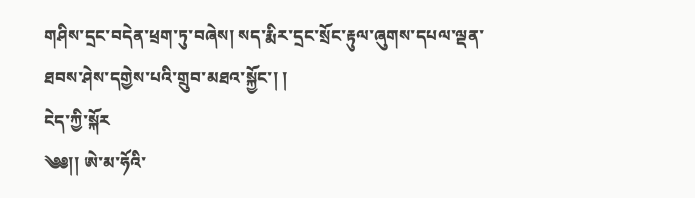གཤིས་དྲང་བདེན་ཕྲག་ཏུ་བཞེས། སད་རྨིར་དྲང་སྲོང་རྟུལ་ཞུགས་དཔལ་ལྡན་ཐབས་ཤེས་དགྱེས་པའི་གྲུབ་མཐའ་སྐྱོང་། །
ངེད་ཀྱི་སྐོར
༄༅།། ཨེ་མ་ཧོའི་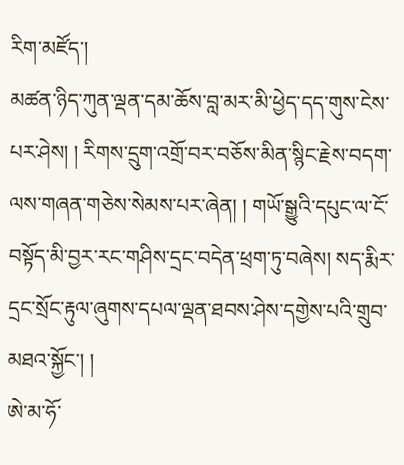རིག་མཛོད་།
མཚན་ཉིད་ཀུན་ལྡན་དམ་ཆོས་བླ་མར་མི་ཕྱེད་དད་གུས་ངེས་པར་ཤེས། ། རིགས་དྲུག་འགྲོ་བར་བཅོས་མིན་སྙིང་རྗེས་བདག་ལས་གཞན་གཅེས་སེམས་པར་ཞེན། ། གཡོ་སྒྱུའི་དཔུང་ལ་ངོ་བསྟོད་མི་བྱར་རང་གཤིས་དྲང་བདེན་ཕྲག་ཏུ་བཞེས། སད་རྨིར་དྲང་སྲོང་རྟུལ་ཞུགས་དཔལ་ལྡན་ཐབས་ཤེས་དགྱེས་པའི་གྲུབ་མཐའ་སྐྱོང་། །
ཨེ་མ་ཧོ་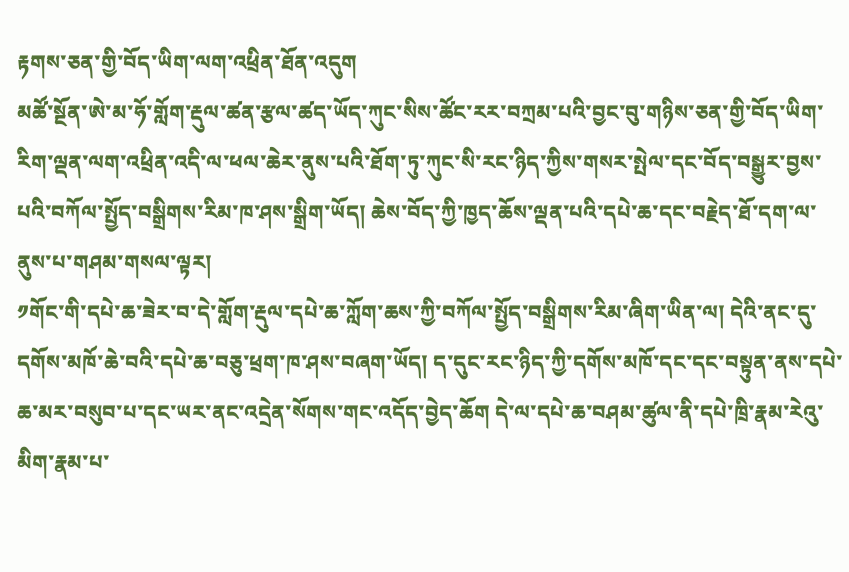རྟགས་ཅན་གྱི་བོད་ཡིག་ལག་འཕྲིན་ཐོན་འདུག
མཚོ་སྔོན་ཨེ་མ་ཧོ་གློག་རྡུལ་ཚན་རྩལ་ཚད་ཡོད་ཀུང་སིས་ཚོང་རར་བཀྲམ་པའི་བྱང་བུ་གཉིས་ཅན་གྱི་བོད་ཡིག་རིག་ལྡན་ལག་འཕྲིན་འདི་ལ་ཕལ་ཆེར་ནུས་པའི་ཐོག་ཏུ་ཀུང་སི་རང་ཉིད་ཀྱིས་གསར་སྤེལ་དང་བོད་བསྒྱུར་བྱས་པའི་བཀོལ་སྤྱོད་བསྒྲིགས་རིམ་ཁ་ཤས་སྒྲིག་ཡོད། ཆེས་བོད་ཀྱི་ཁྱད་ཆོས་ལྡན་པའི་དཔེ་ཆ་དང་བརྗེད་ཐོ་དག་ལ་ནུས་པ་གཤམ་གསལ་ལྟར།
༡གོང་གི་དཔེ་ཆ་ཟེར་བ་དེ་གློག་རྡུལ་དཔེ་ཆ་ཀློག་ཆས་ཀྱི་བཀོལ་སྤྱོད་བསྒྲིགས་རིམ་ཞིག་ཡིན་ལ། དེའི་ནང་དུ་དགོས་མཁོ་ཆེ་བའི་དཔེ་ཆ་བཅུ་ཕྲག་ཁ་ཤས་བཞག་ཡོད། ད་དུང་རང་ཉིད་ཀྱི་དགོས་མཁོ་དང་དང་བསྟུན་ནས་དཔེ་ཆ་མར་བསུབ་པ་དང་ཡར་ནང་འདྲེན་སོགས་གང་འདོད་བྱེད་ཆོག དེ་ལ་དཔེ་ཆ་བཤམ་ཚུལ་ནི་དཔེ་ཁྲི་རྣམ་རེའུ་མིག་རྣམ་པ་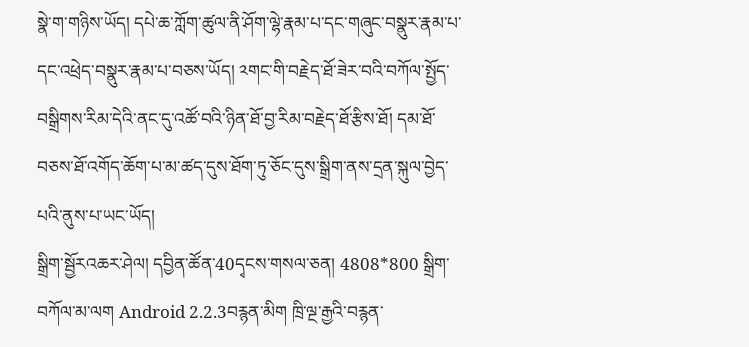སྣེ་ག་གཉིས་ཡོད། དཔེ་ཆ་ཀློག་ཚུལ་ནི་ཤོག་ལྷེ་རྣམ་པ་དང་གཞུང་བསྣུར་རྣམ་པ་དང་འཕྲེད་བསྣུར་རྣམ་པ་བཅས་ཡོད། ༢གང་གི་བརྗེད་ཐོ་ཟེར་བའི་བཀོལ་སྤྱོད་བསྒྲིགས་རིམ་དེའི་ནང་དུ་འཚོ་བའི་ཉིན་ཐོ་བྱ་རིམ་བརྗེད་ཐོ་རྩིས་ཐོ། དམ་ཐོ་བཅས་ཐོ་འགོད་ཆོག་པ་མ་ཚད་དུས་ཐོག་ཏུ་ཅོང་དུས་སྒྲིག་ནས་དྲན་སྐུལ་བྱེད་པའི་ནུས་པ་ཡང་ཡོད།
སྒྲིག་སྦྱོརའཆར་ཤེལ། དབྱིན་ཚོན་40དྭངས་གསལ་ཅན། 4808*800 སྒྲིག་བཀོལ་མ་ལག Android 2.2.3བརྙན་མིག ཁྲི་ལྔ་རྒྱའི་བརྙན་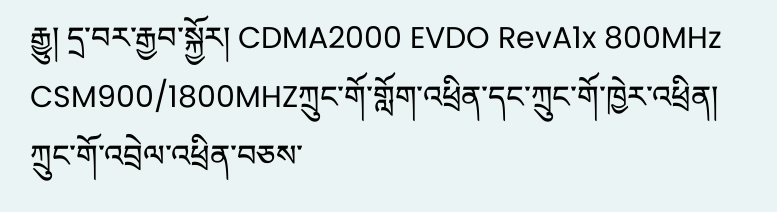རྒྱུ། དྲ་བར་རྒྱབ་སྐྱོར། CDMA2000 EVDO RevA1x 800MHz CSM900/1800MHZཀྲུང་གོ་གློག་འཕྲིན་དང་ཀྲུང་གོ་ཁྱེར་འཕྲིན། ཀྲུང་གོ་འབྲེལ་འཕྲིན་བཅས་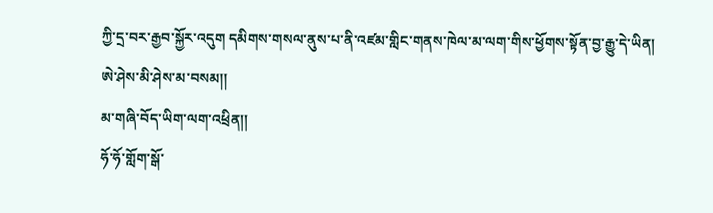ཀྱི་དྲ་བར་རྒྱབ་སྐྱོར་འདུག དམིགས་གསལ་ནུས་པ་ནི་འཛམ་གླིང་གནས་ཁེལ་མ་ལག་གིས་ཕྱོགས་སྟོན་བྱ་རྒྱུ་དེ་ཡིན།
ཨེ་ཤེས་མི་ཤེས་མ་བསམ།།
མ་གཞི་བོད་ཡིག་ལག་འཕྲིན།།
ཧོ་ཧོ་གློག་སྒོ་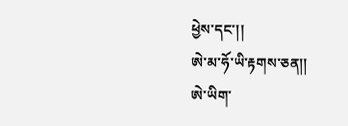ཕྱེས་དང་།།
ཨེ་མ་ཧོ་ཡི་རྟགས་ཅན།།
ཨེ་ཡིག་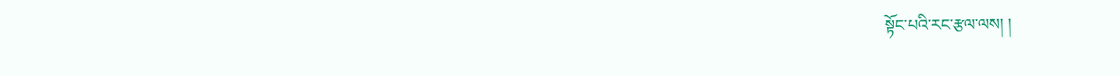སྟོང་པའི་རང་རྩལ་ལས། །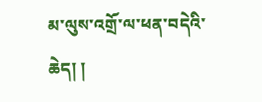མ་ལུས་འགྲོ་ལ་ཕན་བདེའི་ཆེད། །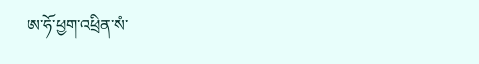ཨ་ཧོ་ཕྱག་འཕྲིན་སཾ་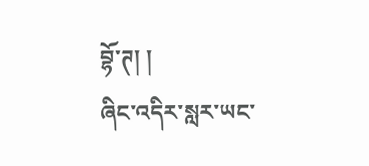བྷོ་ཊ། །
ཞིང་འདིར་སླར་ཡང་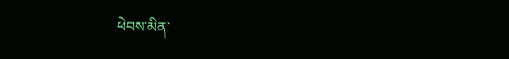ཕེབས་མིན་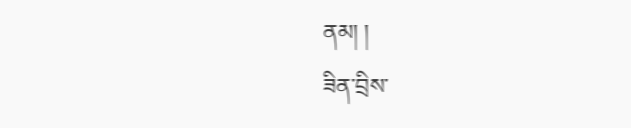ནམ། །
ཟིན་བྲིས་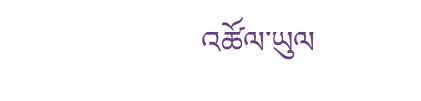འཚོལ་ཡུལ